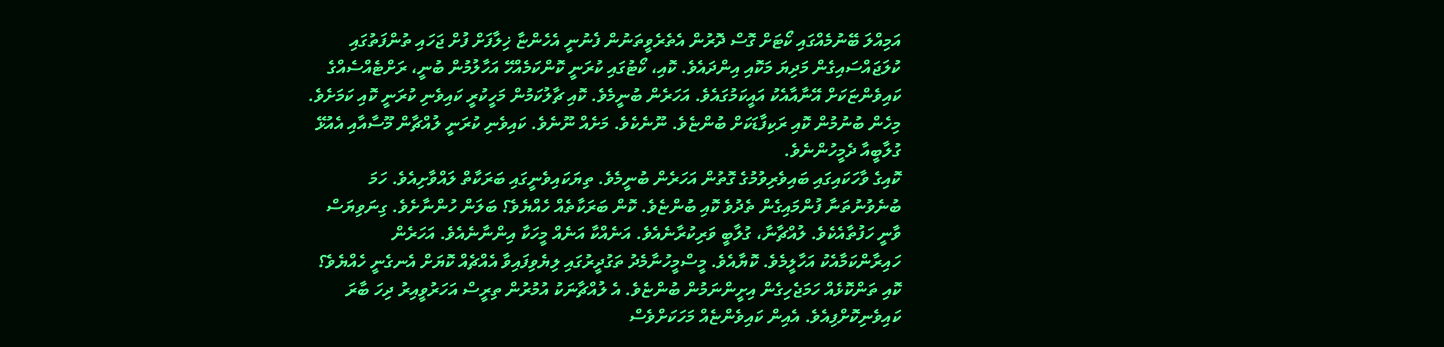އަމިއްލަ ބޭނުމެއްގައި ކޯޓަށް ގޮސް ދޮރުން އެތެރެވީތަނުން ފެނުނީ އެހެންޏާ ޚިލާފަށް ފުށް ޖަހައި ތުންފަތުގައި ކުލަޖައްސައިގެން މަދިޔަ މަކޮއި އިންދައެވެ. ކޮއި، ކޯޓުގައި ކުރަނީ ކޮންކަމެއްހޭ އަހާލުމުން ބުނީ، ރަށްޓެއްސެއްގެ ކައިވެންޏަކަށް އޭނާއާއެކު އައީކަމުގައެވެ. އަހަރެން ބުނީމެވެ. ކޮއި ޗާލުކަމުން މަހީކުރީ ކައިވެނި ކުރަނީ ކޮއި ކަމަށެވެ. މިހެން ބުނުމުން ކޮއި ރަކިފާޑަކަށް ބުންޏެވެ. ނޫނެކެވެ. މަށެއް ނޫނެވެ. ކައިވެނި ކުރަނީ ލުއްޗާން މޫސާއާއި އެއުޅޭ ގުލާބީއާ ދެމީހުންނެވެ.
ކޮއިގެ ވާހަކައިގައި ބައިވެރިވުމުގެ ގޮތުން އަހަރެން ބުނީމެވެ. ތިޔަކައިވެނީގައި ބަރަކާތް ލައްވާށިއެވެ. ހަމަ ބުނެވުނުތަނާ ފުންމައިގެން ތެދުވެ ކޮއި ބުންޏެވެ. ކޮން ބަރަކާތެއް ހެއްޔެވެ؟ ބަލަން ހުންނާށެވެ. ގިނަވިޔަސް ވާނީ ހަފުތާއެކެވެ. ލުއްޗާނާ، ގުލާބީ ވަރިކުރާނެއެވެ. އަނެއްކާ އަނެއް މީހަކާ އިންނާނެއެވެ. އަހަރެން ހައިރާންކަމާއެކު އަހާލީމެވެ. ކޮޔާއެވެ. މީސްމީހުނާމެދު ތަގުދީރުގައި ލިޔެވިފައިވާ އެއްޗެއް ކޮޔަށް އެނގެނީ ހެއްޔެވެ؟
ކޮއި ތަންކޮޅެއް ހަމަޖެހިގެން އިށީންނަމުން ބުންޏެވެ. އެ ލުއްޗާނަކު އުމުރުން ތިރީސް އަހަރުވީއިރު ދިހަ ބާރަ ކައިވެނިކޮށްފިއެވެ. އެއިން ކައިވެންޏެއް މަހަކަށްވެސް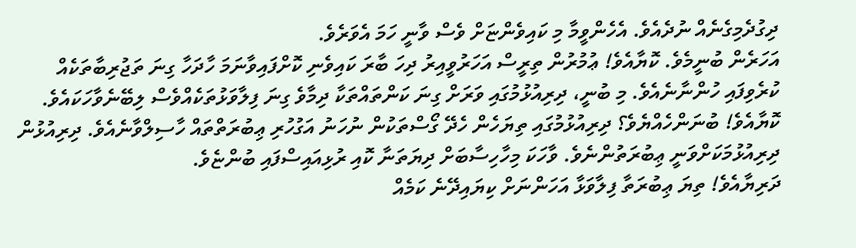ދިގުދެމިގެނެއް ނުދެއެވެ. އެހެންވީމާ މި ކައިވެންޏަށް ވެސް ވާނީ ހަމަ އެވަރެވެ.
އަހަރެން ބުނީމެވެ. ކޮޔާއެވެ! ޢުމުރުން ތިރީސް އަހަރުވީއިރު ދިހަ ބާރަ ކައިވެނި ކޮށްފައިވާނަމަ ހާދަހާ ގިނަ ތަޖުރިބާތަކެއް ކުރެވިފައި ހުންނާނެއެވެ. މި ބުނީ، ދިރިއުޅުމުގައި ވަރަށް ގިނަ ކަންތައްތަކާ ދިމާވެ ގިނަ ފިލާވަޅުތަކެއްވެސް ލިބޭނެވާހަކައެވެ. ކޮޔާއެވެ! ބުނަންހެއްޔެވެ؟ ދިރިއުޅުމުގައި ތިޔަހެން ހެދޭ ގޯސްތަކުން ނުހަނު އަގުހުރި ޢިބުރަތްތައް ހާސިލްވާނެއެވެ. ދިރިއުޅުން ދިރިއުޅުމަކަށްވަނީ ޢިބުރަތުންނެވެ. ވާހަކަ މިހާހިސާބަށް ދިޔަތަނާ ކޮއި ރުޅިއައިސްފައި ބުންޏެވެ.
ދަރިޔާއެވެ! ތިޔަ ޢިބުރަތާ ފިލާވަޅާ އަހަންނަށް ކިޔައިދޭނެ ކަމެއް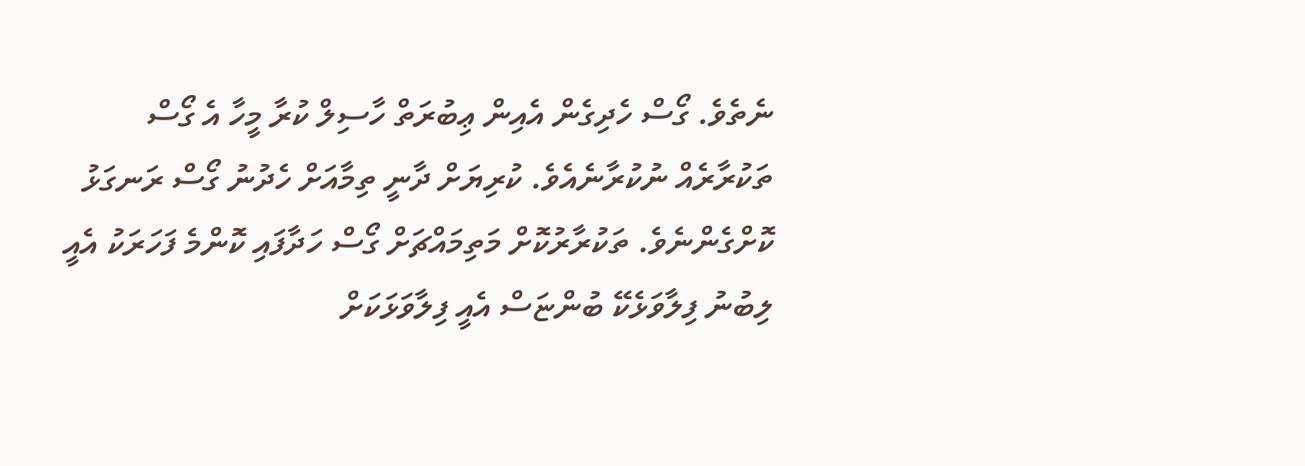ނެތެވެ. ގޯސް ހެދިގެން އެއިން ޢިބުރަތް ހާސިލް ކުރާ މީހާ އެ ގޯސް ތަކުރާރެއް ނުކުރާނެއެވެ. ކުރިޔަށް ދާނީ ތިމާއަށް ހެދުނު ގޯސް ރަނގަޅު ކޮށްގެންނެވެ. ތަކުރާރުކޮށް މަތިމައްޗަށް ގޯސް ހަދާފައި ކޮންމެ ފަހަރަކު އެއީ ލިބުނު ފިލާވަޅެކޭ ބުންޏަސް އެއީ ފިލާވަޅަކަށް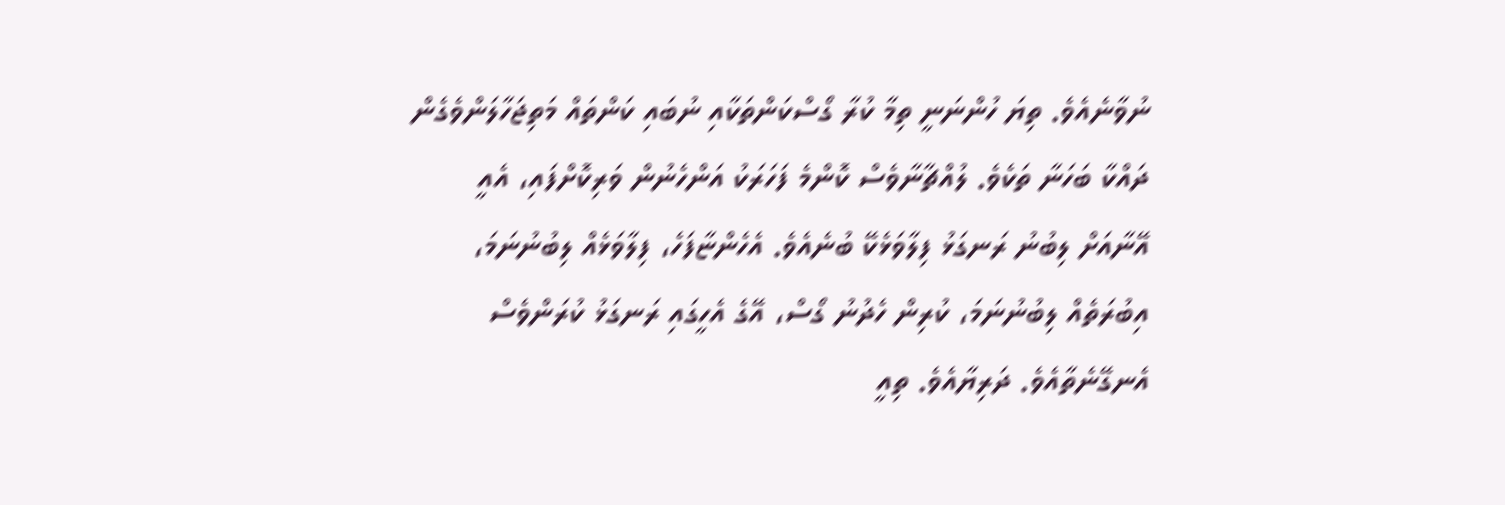ނުވާނެއެވެ. ތިޔަ ހުންނަނީ ތިމާ ކުރާ ގޯސްކަންތަކާއި ނުބައި ކަންތައް މަތިޖަހާލަންވެގެން ދައްކާ ބަހަނާ ތަކެވެ. ލުއްޗާނާވެސް ކޮންމެ ފަހަރަކު އަންހެނުން ވަރިކޮށްފައި، އެއީ އޭނާއަށް ލިބުނު ރަނގަޅު ފިލާވަޅެކޭ ބުނެއެވެ. އެހެންޏާފަހެ، ފިލާވަޅެއް ލިބުނުނަމަ، އިބުރަތެއް ލިބުނުނަމަ، ކުރިން ހެދުނު ގޯސް، އޭގެ އެހީގައި ރަނގަޅު ކުރަންވެސް އެނގޭނެތާއެވެ. ދަރިޔާއެވެ. ތިއީ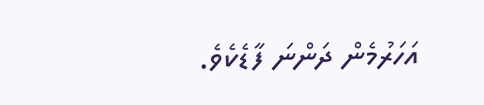އަހަރުމެން ދަންނަ ފާޑެކެވެ.